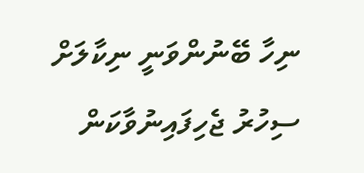ނިހާ ބޭނުންވަނީ ނިކާލަށް ސިހުރު ޖެހިފައިނުވާކަން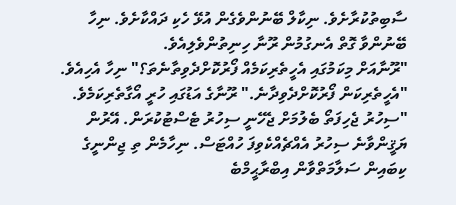ސާބިތުކުރާށެވެ. ނިކާލް ބޭނުންވެގެން އުޅޭ ހެކި ދައްކާށެވެ. ނިހާ ބޭނުންވާ ގޮތް އެނގުމުން ރޫނާ ހިނިތުންވެލިއެވެ.
"ރޫނާއަށް މިކަމުގައި އެހީތެރިކަމެއް ފޯރުކޮށްދެވިތާނެތަ؟" ނިހާ އެހިއެވެ.
"އެހީތެރިކަން ފޯރުކޮށްދެވިދާނެ." ރޫނާގެ އަޑުގައި ހުރީ އޯގާތެރިކަމެވެ. "ސިހުރު ޖެހިފަތޯ ބެލުމަށް ޖެހޭނީ ސިހުރު ޓެސްޓުކުރަން. އޭރުން ޔަޤީންވާނެ ސިހުރު އެއްޗެއްކެވިފަ ހުއްޓަސް. ނިހާމެން ތި ޖިންނީގެ ކިބައިން ސަލާމަތްވާން އިބްރާޙީމްބެ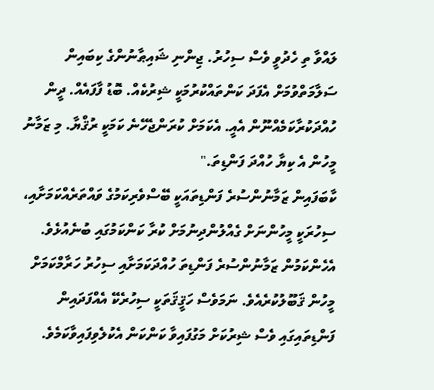ލައްވާ ތި ހެދުވީ ވެސް ސިހުރު. ޖިންނި ޝައިޠާނުންގެ ކިބައިން ސަލާމަތްވުމަށް އެފަދަ ކަންތައްކުރުމަކީ ޝިރުކެއް. ބޮޑު ފާފައެއް. ދީން ހުއްދަކުރާކަމެއްނޫން އެއީ. އެކަމަށް ކުރަންޖެހޭނެ ކަމަކީ ރުޤްޔާ. މި ޒަމާނު މީހުން އެ ކިޔާ ހުއްދަ ފަންޑިތަ."
ކާބަފައިން ޒަމާނުންސުރެ ފަންޑިތައަކީ ބޭސްވެރިކަމުގެ ވައްތަރެއްކަމަށާއި، ސިހުރަކީ މީހުންނަށް ގެއްލުންދިނުމަށް ކުރާ ކަންކަމުގައި ބުނެއުޅެވެ. އެހެންކަމުން ޒަމާނުންސުރެ ފަންޑިތަ ހުއްދަކަމަށާއި ސިހުރު ހަރާމްކަމަށް މީހުން ޤަބޫލުކުރެއެވެ. ނަމަވެސް ހަޤީޤަތަކީ ސިހުރެކޭ އެއްފަދައިން ފަންޑިތައިގައި ވެސް ޝިރުކަށް މަގުފައިވާ ކަންކަން އެކުލެވިފައިވާކަމެވެ.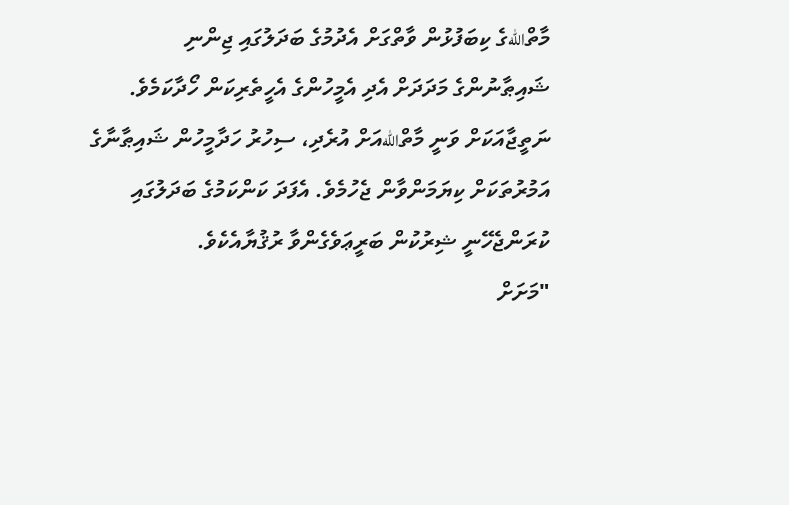މާތްاللهގެ ކިބަފުޅުން ވާތްގަށް އެދުމުގެ ބަދަލުގައި ޖިންނި ޝައިޠާނުންގެ މަދަދަށް އެދި އެމީހުންގެ އެހީތެރިކަން ހޯދާކަމެވެ. ނަތީޖާއަކަށް ވަނީ މާތްاللهއަށް އުރެދި، ސިހުރު ހަދާމީހުން ޝައިޠާނާގެ އަމުރުތަކަށް ކިޔަމަންވާން ޖެހުމެވެ. އެފަދަ ކަންކަމުގެ ބަދަލުގައި ކުރަންޖެހޭނީ ޝިރުކުން ބަރީޢަވެގެންވާ ރުޤުޔާއެކެވެ.
"މަށަށް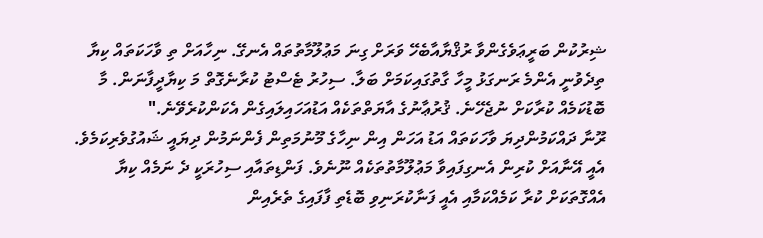ޝިރުކުން ބަރީޢަވެގެންވާ ރުޤްޔާއާބެހޭ ވަރަށް ގިނަ މަޢުލޫމާތުތައް އެނގޭ. ނިހާއަށް ތި ވާހަކަތައް ކިޔާ ތިދެވުނީ އެންމެ ރަނގަޅު މީހާ ގާތުގައިކަމަށް ބަލާ. ސިހުރު ޓެސްޓު ކުރާނެގޮތް މަ ކިޔާދީފާނަން. މާ ބޮޑުކަމެއް ކުރާކަށް ނުޖެހޭނެ. ޤުރުޢާނުގެ އާޔަތްތަކެއް އަޑުއަހައިލައިގެން އެކަންކުރެވޭނެ."
ރޫނާ ދައްކަމުންދިޔަ ވާހަކަތައް އަޑު އަހަން އިން ނިހާގެ މޫނުމަތިން ފެންނަމުން ދިޔައީ ޝައުގުވެރިކަމެވެ. އެއީ އޭނާއަށް ކުރިން އެނގިފައިވާ މަޢުލޫމާތުތަކެއް ނޫނެވެ. ފަންޑިތައާއި ސިހުރަކީ ދެ ނަމެއް ކިޔާ އެއްގޮތަކަށް ކުރާ ކަމެއްކަމާއި އެއީ ފަނާކުރަނިވި ބޮޑެތި ފާފައިގެ ތެރެއިން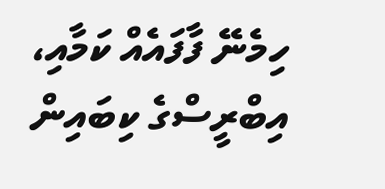ހިމެނޭ ފާފައެއް ކަމާއި، އިބްރީސްގެ ކިބައިން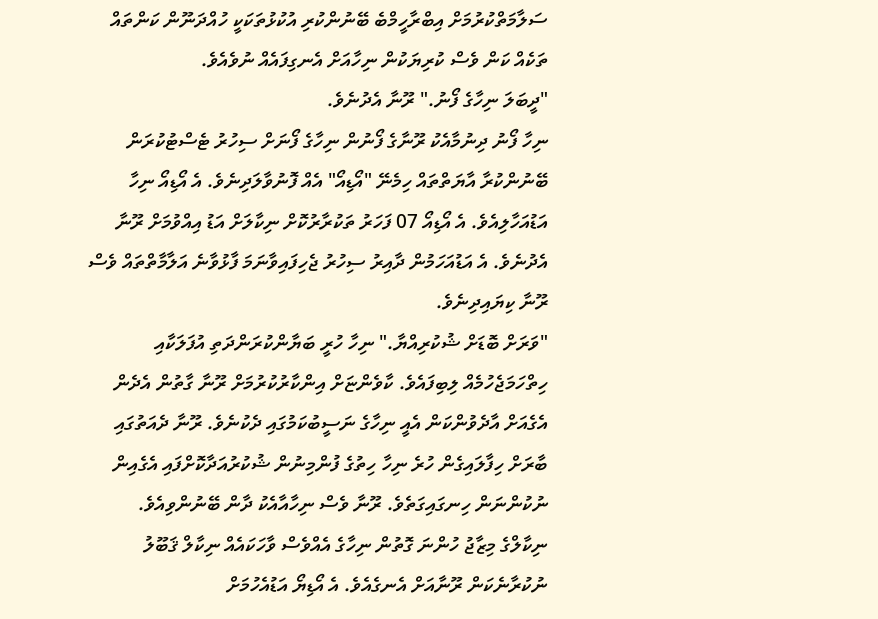ސަލާމަތްކުރުމަށް އިބްރާހީމްބެ ބޭނުންކުރި އުކުޅުތަކަކީ ހުއްދަނޫން ކަންތައް ތަކެއް ކަން ވެސް ކުރިޔަކުން ނިހާއަށް އެނގިފައެއް ނުވެއެވެ.
"ދީބަލަ ނިހާގެ ފޯނު." ރޫނާ އެދުނެވެ.
ނިހާ ފޯނު ދިނުމާއެކު ރޫނާގެ ފޯނުން ނިހާގެ ފޯނަށް ސިހުރު ޓެސްޓުކުރަން ބޭނުންކުރާ އާޔަތްތައް ހިމެނޭ "އޯޑިއޯ" އެއް ފޮނުވާލަދިނެވެ. އެ އޯޑިއޯ ނިހާ އަޑުއަހާލިއެވެ. އެ އޯޑިއޯ 07 ފަހަރު ތަކުރާރުކޮށް ނިކާލަށް އަޑު އިއްވުމަށް ރޫނާ އެދުނެވެ. އެ އަޑުއަހަމުން ދާއިރު ސިހުރު ޖެހިފައިވާނަމަ ފާޅުވާނެ އަލާމާތްތައް ވެސް ރޫނާ ކިޔައިދިނެވެ.
"ވަރަށް ބޮޑަށް ޝުކުރިއްޔާ." ނިހާ ހުރީ ބަޔާންކުރަންދަތި އުފަލަކާއި ހިތްހަމަޖެހުމެއް ލިބިފައެވެ. ކާވެންޏަށް އިންކާރުކުރުމަށް ރޫނާ ގާތުން އެދެން އެގެއަށް އާދެވުންކަން އެއީ ނިހާގެ ނަސީބުކަމުގައި ދެކުނެވެ. ރޫނާ ދެއަތުގައި ބާރަށް ހިފާލައިގެން ހުރެ ނިހާ ހިތުގެ ފުންމިނުން ޝުކުރުއަދާކޮށްފައި އެގެއިން ނުކުންނަން ހިނގައިގަތެވެ. ރޫނާ ވެސް ނިހާއާއެކު ދާން ބޭނުންވިއެވެ. ނިކާލްގެ މިޒާޖު ހުންނަ ގޮތުން ނިހާގެ އެއްވެސް ވާހަކައެއް ނިކާލް ޤަބޫލު ނުކުރާނެކަން ރޫނާއަށް އެނގެއެވެ. އެ އޯޑިޔޯ އަޑުއެހުމަށް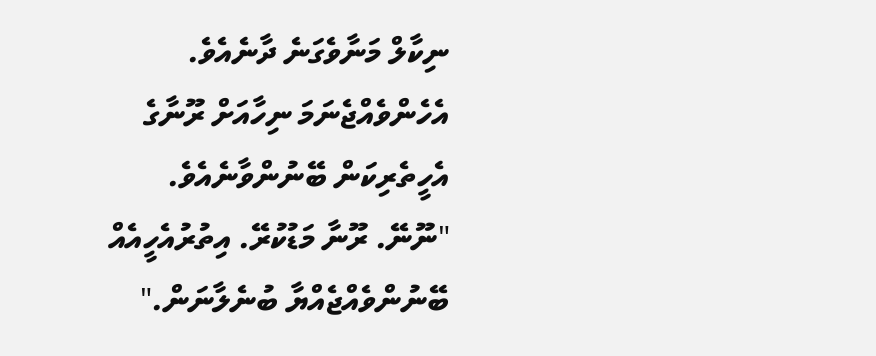ނިކާލް މަނާވެގަނެ ދާނެއެވެ. އެހެންވެއްޖެނަމަ ނިހާއަށް ރޫނާގެ އެހީތެރިކަން ބޭނުންވާނެއެވެ.
"ނޫނޭ. ރޫނާ މަޑުކުރޭ. އިތުރުއެހީއެއް ބޭނުންވެއްޖެއްޔާ ބުނެލާނަން."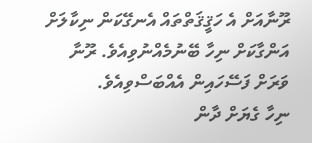ރޫނާއަށް އެ ހަޤީޤަތްތައް އެނގޭކަން ނިކާލަށް އަންގާކަށް ނިހާ ބޭނުމެއްނުވިއެވެ. ރޫނާ ވަރަށް ފަސޭހައިން އެއްބަސްވިއެވެ.
ނިހާ ގެޔަށް ދާން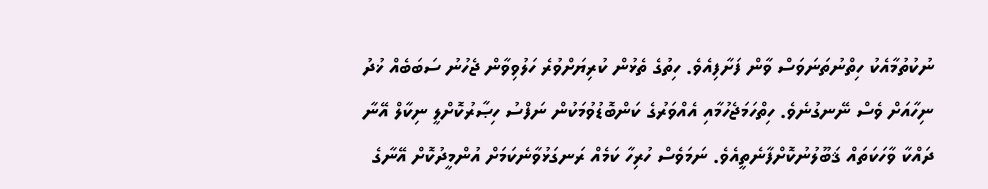ނުކުތުމާއެކު ހިތްނުތަނަވަސް ވާން ފަށާފިއެވެ. ހިތުގެ ތެޅުން ކުރިޔަށްވުރެ ހަލުވިވާން ޖެހުނު ސަބަބެއް ޚުދު ނިހާއަށް ވެސް ނޭނގުނެވެ. ހިތްހަމަޖެހުމާއި އެއްވަރުގެ ކަންބޮޑުވުމަކުން ނަފްސު ހިޞާރުކޮށްލީ ނިކާލް އޭނާ ދައްކާ ވާހަކަތައް ޤަބޫލުނުކޮށްފާނެތީއެވެ. ނަމަވެސް ހުރިހާ ކަމެއް ރަނގަޅުވާނެކަމަށް އުންމީދުކޮށް އޭނާގެ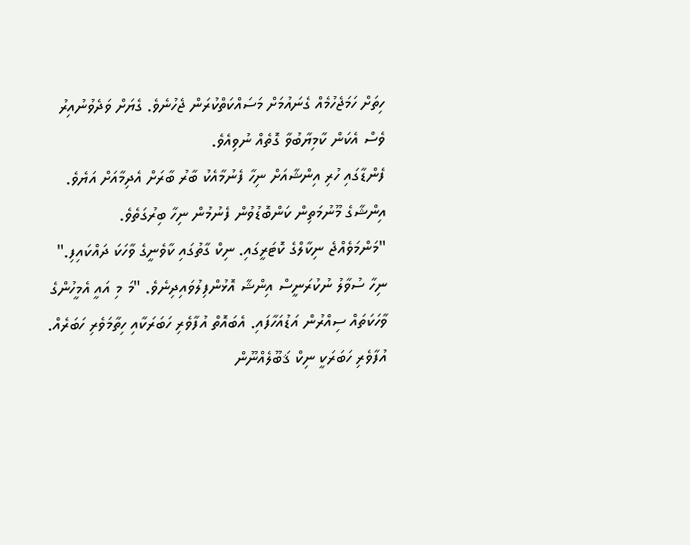ހިތަށް ހަމަޖެހުމެއް ގެނައުމަށް މަސައްކަތްކުރަން ޖެހުނެވެ. ގެޔަށް ވަދެވުނުއިރު ވެސް އެކަން ކާމިޔާބުވާ ގޮތެއް ނުވިއެވެ.
ފެންޑާގައި ހުރި އިންޝާއަށް ނިހާ ފެނުމާއެކު ބާރު ބާރަށް އެދިމާއަށް އަޔެވެ. އިންޝާގެ މޫނުމަތިން ކަންބޮޑުވުން ފެނުމުން ނިހާ ބިރުގަތެވެ.
"މަންމަވެއްޖެ ނިކާލްގެ ކޮޓަރީގައި. ނިކް ގާތުގައި ކާވެނީގެ ވާހަކަ ދައްކައިފި." ނިހާ ސުވާލު ނުކުރަނީސް އިންޝާ އޮޅުންފިލުވައިދިނެވެ. "މަ މި އައީ އެމީހުންގެ ވާހަކަތައް ސިއްރުން އަޑުއަހާފައި. އެބައޮތް އުފާވެރި ހަބަރަކާއި ހިތާމަވެރި ހަބަރެއް. އުފާވެރި ހަބަރަކީ ނިކް ޤަބޫލެއްނޫން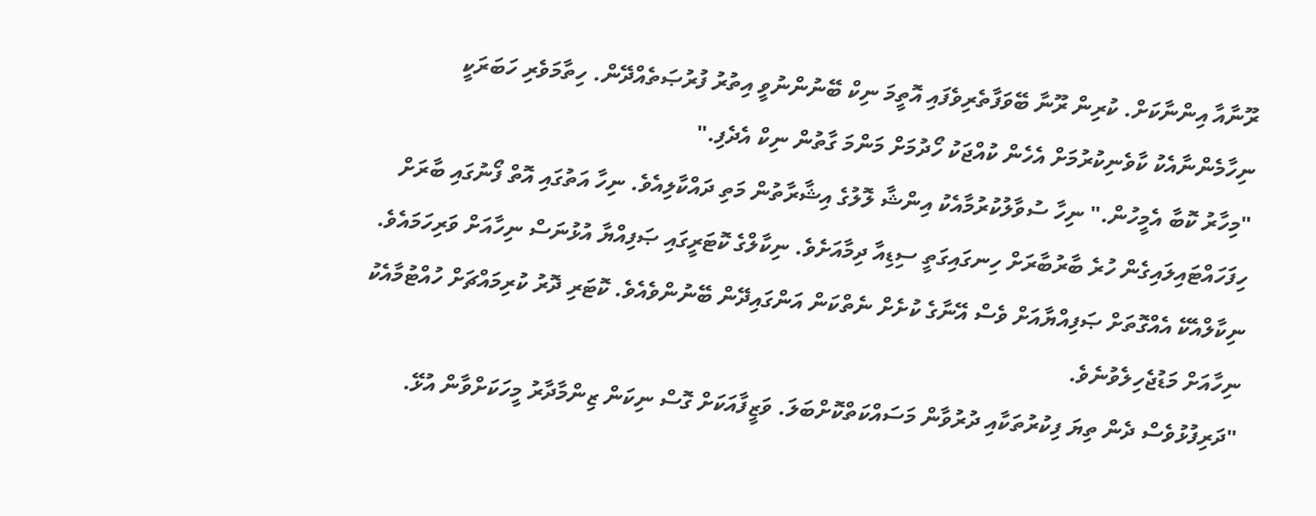ރޫނާއާ އިންނާކަށް. ކުރިން ރޫނާ ބޭވަފާތެރިވެފައި އޮތީމަ ނިކް ބޭނުންނުވީ އިތުރު ފުރުޞަތެއްދޭން. ހިތާމަވެރި ހަބަރަކީ ނިހާމެންނާއެކު ކާވެނިކުރުމަށް އެހެން ކުއްޖަކު ހޯދުމަށް މަންމަ ގާތުން ނިކް އެދެފި."
"މިހާރު ކޮބާ އެމީހުން." ނިހާ ސުވާލުކުރުމާއެކު އިންޝާ ލޮލުގެ އިޝާރާތުން މަތި ދައްކާލިއެވެ. ނިހާ އަތުގައި އޮތް ފޯނުގައި ބާރަށް ހިފަހައްޓައިލައިގެން ހުރެ ބާރުބާރަށް ހިނގައިގަތީ ސިޑިއާ ދިމާއަށެވެ. ނިކާލްގެ ކޮޓަރީގައި ޞަފިއްޔާ އުޅުނަސް ނިހާއަށް ވަރިހަމައެވެ. ނިކާލްއެކޭ އެއްގޮތަށް ޞަފިއްޔާއަށް ވެސް އޭނާގެ ކުށެށް ނެތްކަން އަންގައިދޭން ބޭނުންވެއެވެ. ކޮޓަރި ދޮރު ކުރިމައްޗަށް ހުއްޓުމާއެކު ނިހާއަށް މަޑުޖެހިލެވުނެވެ.
"ދަރިފުޅުވެސް ދެން ތިޔަ ފިކުރުތަކާއި ދުރުވާން މަސައްކަތްކޮށްބަލަ. ވަޒީފާއަކަށް ގޮސް ނިކަން ޒިންމާދާރު މީހަކަށްވާން އުޅޭ.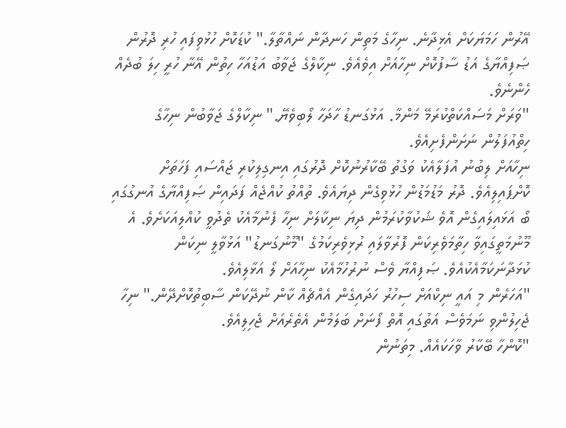އޭރުން ހަމަޔަކަށް އެޅިދާނެ. ނިހާގެ މަތިން ހަނދާން ނައްތާލާ." ކުޑަކޮށް ހުޅުވިފައި ހުރި ދޮރުން ޞަފިއްޔާގެ އަޑު ސާފުކޮށް ނިހާއަށް އިވެއެވެ. ނިކާލްގެ ޖަވާބު އަޑުއަހާ ހިތުން އޭނާ ހުރީ ހިލަ ބުދެއް ހެންނެވެ.
"ވަރަށް މަސައްކަތްކުރަމޭ މަންމާ. އަޅުގަނޑު ހާދަހާ ލޯބިވެޔޭ." ނިކާލްގެ ޖަވާބުން ނިހާގެ ހިތްއުފަލުން ނަށަންފެށިއެވެ.
ނިހާއަށް ލިބުނު އުފަލާއެކު ވަގުތު ބޭކާރުނުކޮށް ދޮރުގައި އިނގިލިކުރި ޖައްސައި ފަހަތަށް ކޮށްޕައިލިއެވެ. ދޮރު މަޑުމަޑުން ހުޅުވިގެން ދިޔައެވެ. ތުއްތު ކުއްޖެއް ފަދައިން ޞަފިއްޔާގެ އުނގުގައި ބޯ އަޅައިލައިގެން އޮވެ ޝަކުވާކުރަމުން ދިޔަ ނިކާލަށް ނިހާ ފެނުމާއެކު ތެދުވީ ކުއްލިއަކަށެވެ. އެ މޫނުމަތީގައިވާ ހިތާމަވެރިކަން ފޮރުވާލައި ރުޅިވެރިކަމުގެ "މޫނުގަނޑު" އަޅުވާލީ ނިކަން ކުޅަދާނަކަމާއެކުއެވެ. ޞަފިއްޔާ ވެސް ނުރުހުމާއެކު ނިހާއަށް ލޯ އަޅާލިއެވެ.
"އަހަރެން މި އައީ ނިކްއަށް ސިހުރު ހަދައިގެން އެއްޗެއް ކާން ނުދޭކަން ސާބިތުކޮށްދޭން." ނިހާ ޖެހިލުންވި ނަމަވެސް އަތުގައި އޮތް ފޯނަށް ބަލަމުން އެތެރެއަށް ޖެހިލިއެވެ.
"ކޮންހާ ބޭކާރު ވާހަކައެއް. މިތަނުން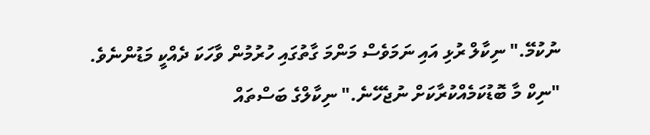ނުކުމޭ." ނިކާލް ރުޅި އައި ނަމަވެސް މަންމަ ގާތުގައި ހުރުމުން ވާހަކަ ދެއްކީ މަޑުންނެވެ.
"ނިކް މާ ބޮޑުކަމެއްކުރާކަށް ނުޖެހޭނެ." ނިކާލްގެ ބަސްތައް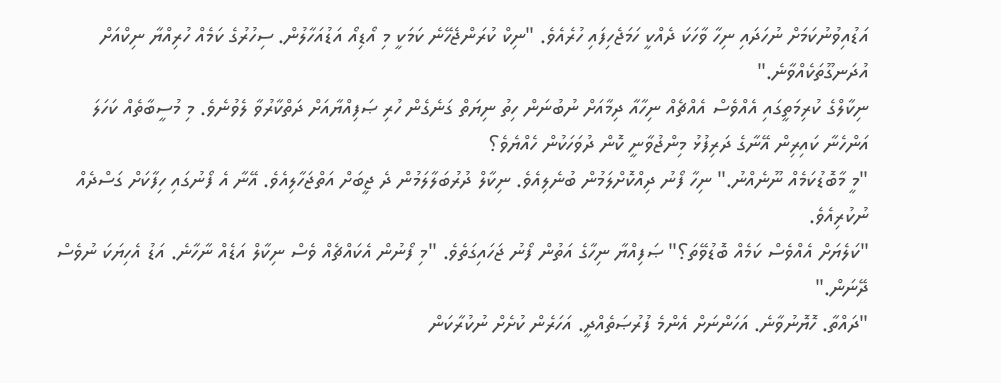އަޑުއިވުނުކަމަށް ނުހަދައި ނިހާ ވާހަކަ ދެއްކީ ހަމަޖެހިފައި ހުރެއެވެ. "ނިކް ކުރަންޖެހޭނެ ކަމަކީ މި އޯޑިއޯ އަޑުއަހާލުން. ސިހުރުގެ ކަމެއް ހުރިއްޔާ ނިކްއަށް އުދަނގޫތަކެއްވާނެ."
ނިކާލްގެ ކުރިމަތީގައި އެއްވެސް އެއްޗެއް ނިހާއާ ދިމާއަށް ނުބުނަން ހިތު ނިޔަތް ގަނެގެން ހުރި ޞަފިއްޔާއަށް ދަތްކާރުވާ ލެވުނެވެ. މި މުސީބާތެއް ކަހަލަ އަންހެނާ ކައިރިން އޭނާގެ ދަރިފުޅު މިންޖުވާނީ ކޮން ދުވަހަކުން ހެއްޔެވެ؟
"މީ މާބޮޑުކަމެއް ނޫނެއްނު." ނިހާ ފޯނު ދިއްކޮށްލަމުން ބުނެލިއެވެ. ނިކާލް ދުރުބަލާލަމުން ދެ ޖީބަށް އަތްޖަހާލިއެވެ. އޭނާ އެ ފޯނުގައި ހިފާކަށް ގަސްދެއް ނުކުރިއެވެ.
"ކަލެޔަށް އެއްވެސް ކަމެއް ބޮޑުވޭތަ؟" ޞަފިއްޔާ ނިހާގެ އަތުން ފޯނު ޖަހައިގަތެވެ. "މި ފޯނުން އެކައްޗެއް ވެސް ނިކާލް އަޑެއް ނާހާނެ. އަޑު އެހިޔަކަ ނުވެސް ދޭނަން."
"ދައްތާ. ހޮޔޮނުވާނެ. އަހަންނަށް އެންމެ ފުރުޞަތެއްދީ. އަހަރެން ކުށެށް ނުކުރާކަން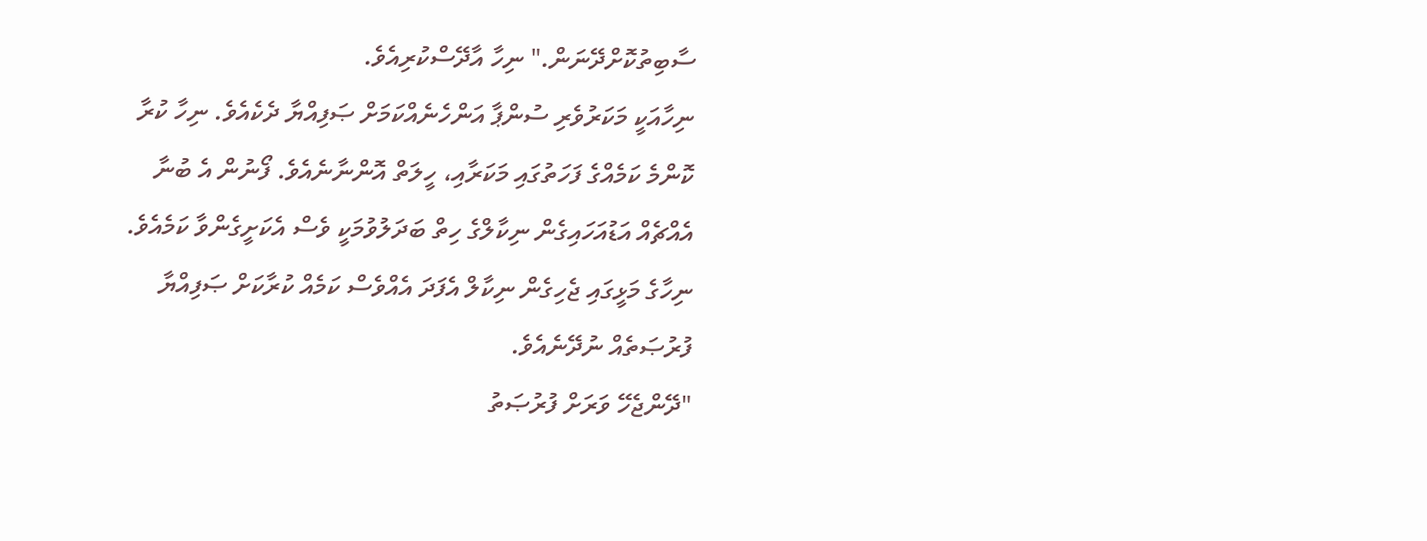ސާބިތުކޮށްދޭނަން." ނިހާ އާދޭސްކުރިއެވެ.
ނިހާއަކީ މަކަރުވެރި ސުންޕާ އަންހެނެއްކަމަށް ޞަފިއްޔާ ދެކެއެވެ. ނިހާ ކުރާ ކޮންމެ ކަމެއްގެ ފަހަތުގައި މަކަރާއި، ހީލަތް އޮންނާނެއެވެ. ފޯނުން އެ ބުނާ އެއްޗެއް އަޑުއަހައިގެން ނިކާލްގެ ހިތް ބަދަލުވުމަކީ ވެސް އެކަށީގެންވާ ކަމެއެވެ. ނިހާގެ މަޅީގައި ޖެހިގެން ނިކާލް އެފަދަ އެއްވެސް ކަމެއް ކުރާކަށް ޞަފިއްޔާ ފުރުޞަތެއް ނުދޭނެއެވެ.
"ދޭންޖެހޭ ވަރަށް ފުރުޞަތު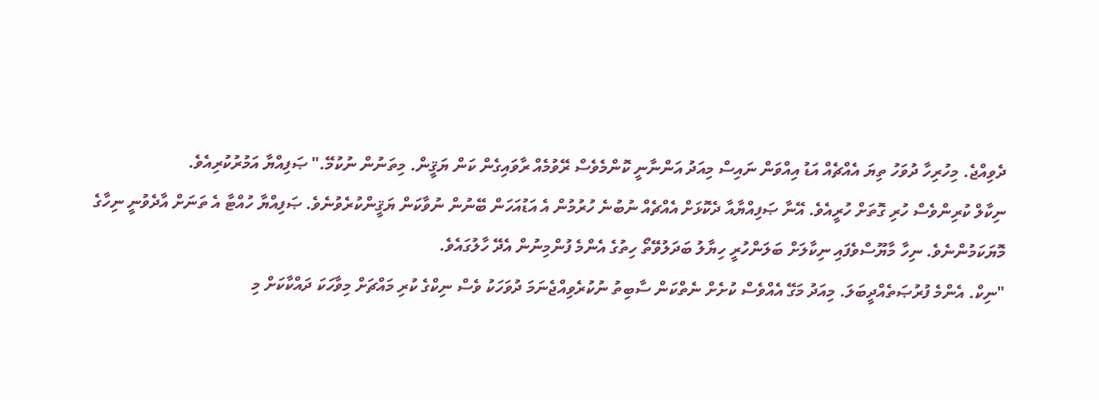ދެވިއްޖެ. މިހުރިހާ ދުވަހު ތިޔަ އެއްޗެއް އަޑު އިއްވަން ނައިސް މިއަދު އަންނާނީ ކޮންމެވެސް ރޭވުމެއް ރާވައިގެން ކަން ޔަޤީން. މިތަނުން ނުކުމޭ." ޞަފިއްޔާ އަމުރުކުރިއެވެ.
ނިކާލް ކުރިންވެސް ހުރި ގޮތަށް ހުރީއެވެ. އޭނާ ޞަފިއްޔާއާ ދެކޮޅަށް އެއްޗެއް ނުބުނެ ހުރުމުން އެ އަޑުއަހަން ބޭނުން ނުވާކަން ޔަޤީންކުރެވުނެވެ. ޞަފިއްޔާ ހުއްޓާ އެ ތަނަށް އާދެވުނީ ނިހާގެ މޮޔަކަމުންނެވެ. ނިހާ މާޔޫސްވެފައި ނިކާލަށް ބަލަންހުރީ ހިޔާލު ބަދަލުވޭތޯ ހިތުގެ އެންމެ ފުންމިނުން އެދޭ ހާލުގައެވެ.
"ނިކް. އެންމެ ފުރުޞަތެއްދީބަލަ. މިއަދު މަގޭ އެއްވެސް ކުށެށް ނެތްކަން ސާބިތު ނުކުރެވިއްޖެނަމަ ދުވަހަކު ވެސް ނިކްގެ ކުރި މައްޗަށް މިވާހަކަ ދައްކާކަށް މި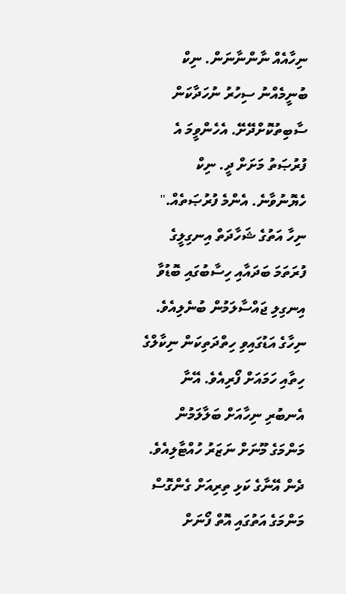ނިހާއެއް ނާންނާނަން. ނިކް ބުނީމެއްނު ސިހުރު ނުހަދާކަން ސާބިތުކޮށްދޭށޭ. އެހެންވީމަ އެ ފުރުޞަތު މަށަށް ދީ. ނިކް ހެޔޮނުވާނެ. އެންމެ ފުރުޞަތެއް." ނިހާ އަތުގެ ޝަހާދަތް އިނގިލީގެ ފުރަތަމަ ބަދައާއި ހިސާބުގައި ބޮޑުވާ އިނގިލި ޖައްސާލަމުން ބުނެލިއެވެ.
ނިހާގެ އަޑުގައިވި ހިތްދަތިކަން ނިކާލްގެ ހިތާއި ހަމައަށް ފޯރިއެވެ. އޭނާ އެނބުރި ނިހާއަށް ބަލާލަމުން މަންމަގެ މޫނަށް ނަޒަރު ހުއްޓާލިއެވެ. ދެން އޭނާގެ ކަޅި ތިރިއަށް ގެންގޮސް މަންމަގެ އަތުގައި އޮތް ފޯނަށް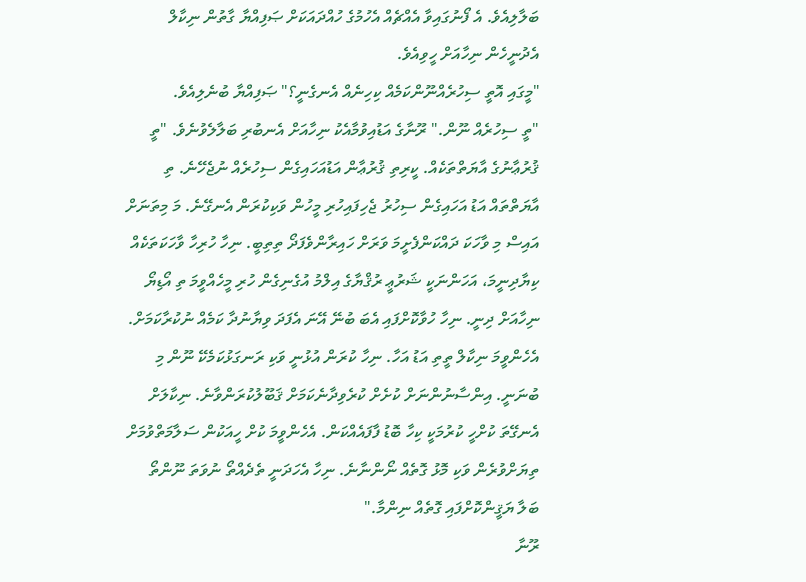ބަލާލިއެވެ. އެ ފޯނުގައިވާ އެއްޗެއް އެހުމުގެ ހުއްދައަކަށް ޞަފިއްޔާ ގާތުން ނިކާލް އެދުނީހެން ނިހާއަށް ހީވިއެވެ.
"މީގައި އޮތީ ސިހުރެއްނޫންކަމެއް ކިހިނެއް އެނގެނީ؟" ޞަފިއްޔާ ބުނެލިއެވެ.
"ތީ ސިހުރެއް ނޫން." ރޫނާގެ އަޑުއިވުމާއެކު ނިހާއަށް އެނބުރި ބަލާލެވުނެވެ. "ތީ ޤުރުޢާނުގެ އާޔަތްތަކެއް. ކީރިތި ޤުރުޢާން އަޑުއަހައިގެން ސިހުރެއް ނުޖެހޭނެ. ތި އާޔަތްތައް އަޑު އަހައިގެން ސިހުރު ޖެހިފައިހުރި މީހުން ވަކިކުރަން އެނގޭނެ. މަ މިތަނަށް އައިސް މި ވާހަކަ ދައްކަންފެށީމަ ވަރަށް ހައިރާންވެފަދޯ ތިތިބީ. ނިހާ ހުރިހާ ވާހަކަތަކެއް ކިޔާދިނީމަ، އަހަންނަކީ ޝަރުޢީ ރުޤްޔާގެ އިލްމު އުގެނިގެން ހުރި މީހެއްވީމަ ތި އޯޑިޔޯ ނިހާއަށް ދިނީ. ނިހާ ހުވާކޮށްފައި އެބަ ބުނޭ އޭނަ އެފަދަ ވިޔާނުދާ ކަމެއް ނުކުރާކަމަށް. އެހެންވީމަ ނިކާލް ތީތި އަޑު އަހާ. ނިހާ ކުރަން އުޅުނީ ވަކި ރަނގަޅުކަމެކޭ ނޫން މި ބުނަނީ. އިންސާނުންނަށް ކުށެށް ކުރެވިދާނެކަމަށް ޤަބޫލުކުރަންވާނެ. ނިކާލަށް އެނގޭތަ ކުށްހީ ކުރުމަކީ ކިހާ ބޮޑު ފާފައެއްކަން. އެހެންވީމަ ކުށް ހީއަކުން ސަލާމަތްވުމަށް ތިޔަށްވުރެން ވަކި މޮޅު ގޮތެއް ނޯންނާނެ. ނިހާ އެހަދަނީ ތެދެއްތޯ ނުވަތަ ނޫންތޯ ބަލާ ޔަޤީންކޮށްފައި ގޮތެއް ނިންމާ."
ރޫނާ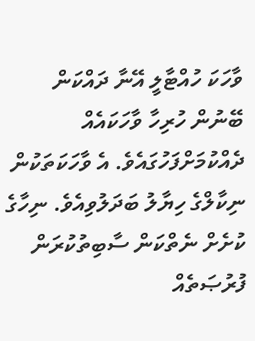ވާހަކަ ހުއްޓާލީ އޭނާ ދައްކަން ބޭނުން ހުރިހާ ވާހަކައެއް ދެއްކުމަށްފަހުގައެވެ. އެ ވާހަކަތަކުން ނިކާލްގެ ހިޔާލު ބަދަލުވިއެވެ. ނިހާގެ ކުށެށް ނެތްކަން ސާބިތުކުރަން ފުރުޞަތެއް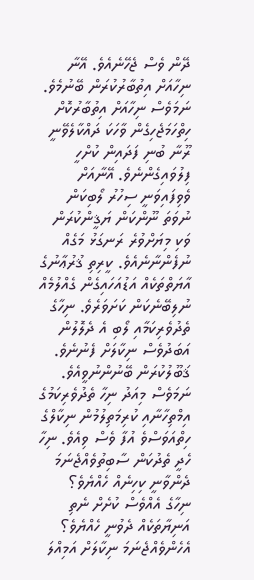ދޭން ވެސް ޖެހޭނެއެވެ. އޭނާ ނިހާއަށް އިތުބާރުކުރަން ބޭނުމެވެ. ނަމަވެސް ނިހާއަށް އިތުބާރުކޮށް ހިތްހަމަޖެހިގެން ވާހަކަ ދައްކާލެވޭނީ ރޫނާ ބުނި ފަދައިން ކުށްހީ ފިލުވައިގެންނެވެ. އޭނާއަށް ވެވިފައިވަނީ ސިހުރު ލޯބިކަން ނުވަތަ ނޫންކަން ޔަޤީންކުރަން ވަކި މިޔަށްވުރެ ރަނގަޅު މަގެއް ނުފެންނާނެއެވެ. ކީރިތި ޤުރުޢާނުގެ އާޔަތްތަކެއް އަޑުއަހައިގެން ގެއްލުމެއް ނުލިބޭނެކަން ކަށަވަރެވެ. ނިހާގެ ތެދުވެރިކަމާއި ލޯބި އެ ދެލޮލުން އަބަދުވެސް ނިކާލަށް ފެނުނެވެ. ޤަބޫލުކުރަން ބޭނުންނުވީއެވެ. ނަމަވެސް މިއަދު ނިހާ ތެދުވެރިކަމުގެ އިމްތިހާނާއި ކުރިމަތިލުމުން ނިކާލްގެ ހިތްއަވަސްވެ އުފާ ވެސް ވިއެވެ. ނިހާ ހެދީ ތެދުކަން ސާބިތުވެއްޖެނަމަ ދެންވާނީ ކިހިނެއް ހެއްޔެވެ؟ ނިހާގެ އެއްވެސް ކުށެށް ނެތި އަނިޔާތަކެއް ދެވުނީ ހެއްޔެވެ؟ އެހެންވެއްޖެނަމަ ނިކާލަށް އަމިއްލަ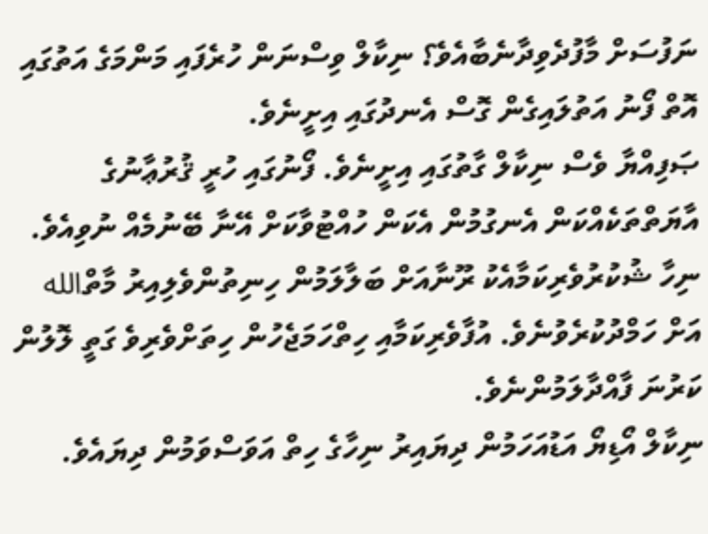ނަފުސަށް މާފުދެވިދާނެބާއެވެ؟ ނިކާލް ވިސްނަން ހުރެފައި މަންމަގެ އަތުގައި އޮތް ފޯނު އަތުލައިގެން ގޮސް އެނދުގައި އިށީނެވެ.
ޞަފިއްޔާ ވެސް ނިކާލް ގާތުގައި އިށީނެވެ. ފޯނުގައި ހުރީ ޤުރުޢާނުގެ އާޔަތްތަކެއްކަން އެނގުމުން އެކަން ހުއްޓުވާކަށް އޭނާ ބޭނުމެއް ނުވިއެވެ. ނިހާ ޝުކުރުވެރިކަމާއެކު ރޫނާއަށް ބަލާލަމުން ހިނިތުންވެލިއިރު މާތްالله އަށް ހަމްދުކުރެވުނެވެ. އުފާވެރިކަމާއި ހިތްހަމަޖެހުން ހިތަށްވެރިވެ ގަތީ ލޮލުން ކަރުނަ ފާއްދާލަމުންނެވެ.
ނިކާލް އޯޑިޔޯ އަޑުއަހަމުން ދިޔައިރު ނިހާގެ ހިތް އަވަސްވަމުން ދިޔައެވެ.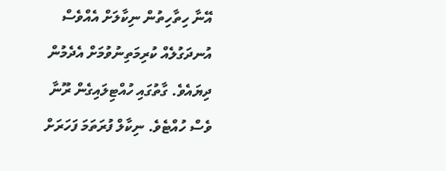އޭނާ ހިތާހިތުން ނިކާލަށް އެއްވެސް އުނދަގުލެއް ކުރިމަތިނުވުމަށް އެދެމުން ދިޔައެވެ. ގާތުގައި ހުއްޓިލައިގެން ރޫނާ ވެސް ހުއްޓެވެ. ނިކާލް ފުރަތަމަ ފަހަރަށް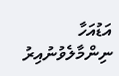އަޑުއަހާ ނިންމާލެވުނުއިރު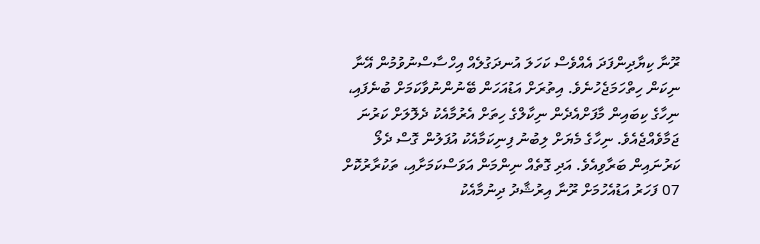ރޫނާ ކިޔާދިންފަދަ އެއްވެސް ކަހަލަ އުނދަގުލެއް އިހްސާސްނުވުމުން އޭނާ ނިކަން ހިތްހަމަޖެހުނެވެ. އިތުރަށް އަޑުއަހަން ބޭނުންނުވާކަމަށް ބުނެފައި، ނިހާގެ ކިބައިން މާފަށްއެދެން ނިކާލްގެ ހިތަށް އެރުމާއެކު ދެލޮލަށް ކަރުނަ ޖަމާވެއްޖެއެވެ. ނިހާގެ މެޔަށް ލިބުނު ފިނިކަމާއެކު އުފަލުން ގޮސް ދެލޯ ކަރުނައިން ބަރާވިއެވެ. އަދި ގޮތެއް ނިންމަން އަވަސްކަމަށާއި، ތަކުރާރުކޮށް 07 ފަހަރު އަޑުއެހުމަށް ރޫނާ އިރުޝާދު ދިނުމާއެކު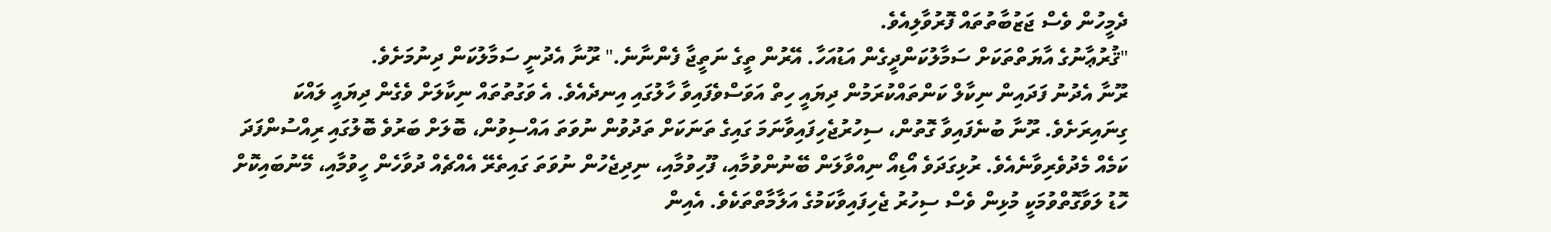ދެމީހުން ވެސް ޖަޒުބާތުތައް ފޮރުވާލިއެވެ.
"ޤުރުޢާނުގެ އާޔަތްތަކަށް ސަމާލުކަންދީގެން އަޑުއަހާ. އޭރުން ތީގެ ނަތީޖާ ފެންނާނެ." ރޫނާ އެދުނީ ސަމާލުކަން ދިނުމަށެވެ.
ރޫނާ އެދުނު ފަދައިން ނިކާލް ކަންތައްކުރަމުން ދިޔައީ ހިތް އަވަސްވެފައިވާ ހާލުގައި އިނދެއެވެ. އެ ވަގުތުތައް ނިކާލަށް ވެގެން ދިޔައީ ލައްކަ ގިނައިރަށެވެ. ރޫނާ ބުނެފައިވާ ގޮތުން، ސިހުރުޖެހިފައިވާނަމަ ގައިގެ ތަނަކަށް ތަދުވުން ނުވަތަ އައްސިވުން، ބޮލަށް ބަރުވެ ބޮލުގައި ރިއްސުންފަދަ ކަމެއް މެދުވެރިވާނެއެވެ. ރުޅިގަދަވެ އޯޑިއޯ ނިއްވާލަން ބޭނުންވުމާއި، ފޫހިވުމާއި، ނިދިޖެހުން ނުވަތަ ގައިތެރޭ އެއްޗެއް ދުވާހެން ހީވުމާއި، މޭނުބައިކޮށް ހޮޑު ލަވާގޮތްވުމަކީ މުޅިން ވެސް ސިހުރު ޖެހިފައިވާކަމުގެ އަލާމާތްތަކެވެ. އެއިން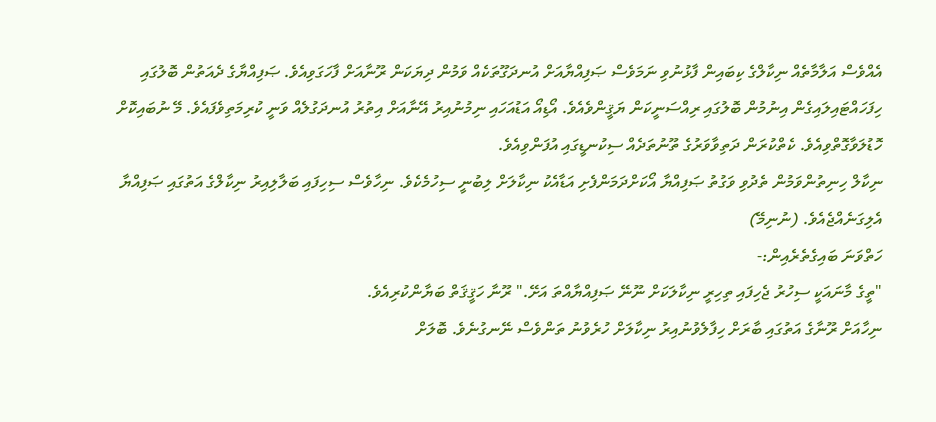އެއްވެސް އަލާމާތެއް ނިކާލްގެ ކިބައިން ފާޅުނުވި ނަމަވެސް ޞަފިއްޔާއަށް އުނދަގޫތަކެއް ވަމުން ދިޔަކަން ރޫނާއަށް ފާހަގަވިއެވެ. ޞަފިއްޔާގެ ދެއަތުން ބޮލުގައި ހިފަހައްޓައިލައިގެން އިނުމުން ބޮލުގައި ރިއްސަނީކަން ޔަޤީންވެއެވެ. އޯޑިއޯ އަޑުއަހައި ނިމުނުއިރު އޭނާއަށް އިތުރު އުނދަގުލެއް ވަނީ ކުރިމަތިވެފައެވެ. މޭ ނުބައިކޮށް ހޮޑުލަވާގޮތްވިއެވެ. ކެތްކުރަން ދަތިވާވަރުގެ ތޫނުތަދެއް ސިކުނޑީގައި އުފަންވިއެވެ.
ނިކާލް ހިނިތުންވަމުން ތެދުވި ވަގުތު ޞަފިއްޔާ އޯކަށްދަމަންފެށި އަޑާއެކު ނިކާލަށް ލިބުނީ ސިހުމެކެވެ. ނިހާވެސް ސިހިފައި ބަލާލިއިރު ނިކާލްގެ އަތުގައި ޞަފިއްޔާ އެލިގަނެއްޖެއެވެ. (ނުނިމޭ)
ހަތްވަނަ ބައިގެތެރެއިން:-
"ތީގެ މާނައަކީ ސިހުރު ޖެހިފައި ތިހިރީ ނިކާލަކަށް ނޫނޭ ޞަފިއްޔާއްތަ އަށޭ." ރޫނާ ހަޤީޤަތް ބަޔާންކުރިއެވެ.
ނިހާއަށް ރޫނާގެ އަތުގައި ބާރަށް ހިފާލެވުނުއިރު ނިކާލަށް ހުރެވުނު ތަންވެސް ނޭނގުނެވެ. ބޮލަށް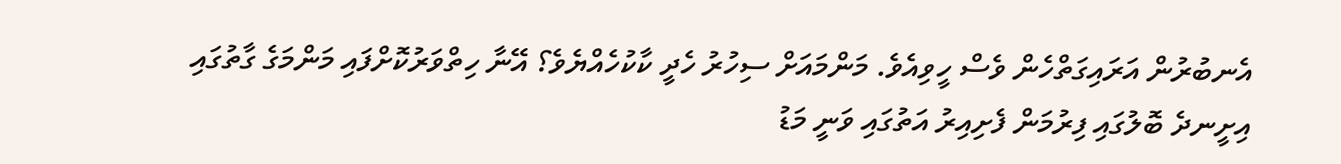އެނބުރުން އަރައިގަތްހެން ވެސް ހީވިއެވެ. މަންމައަށް ސިހުރު ހެދީ ކާކުހެއްޔެވެ؟ އޭނާ ހިތްވަރުކޮށްފައި މަންމަގެ ގާތުގައި އިށީނދެ ބޮލުގައި ފިރުމަން ފެށިއިރު އަތުގައި ވަނީ މަޑު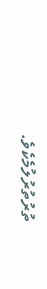ތުރުތުރުލުމެކެވެ.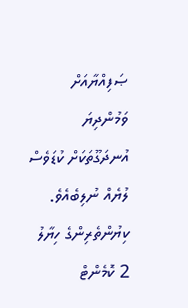ޞަފިއްޔާއަށް ވަމުންދިޔަ އުނދަގޫތަކަށް ކުޑަވެސް ލުޔެއް ނުލިބެއެވެ.
ކިޔުންތެރިންގެ ހިޔާލު
2 ކޮމެންޓް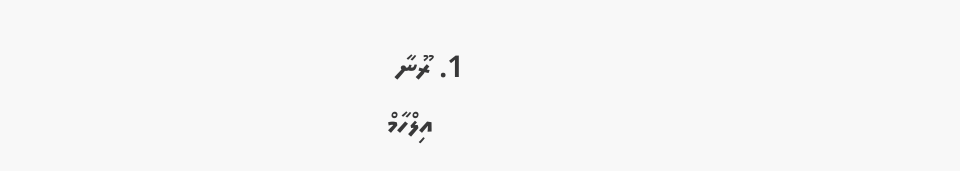1. ރޫނާ
    އިލްހާމް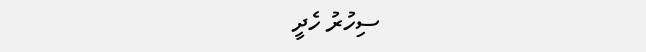ސިހުރު ހެދީ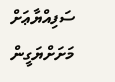ސަފިއްޔާޢަށް މަށަށްޔަގީން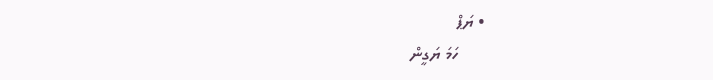• ޔަޕް
      ހަމަ ޔަގީން